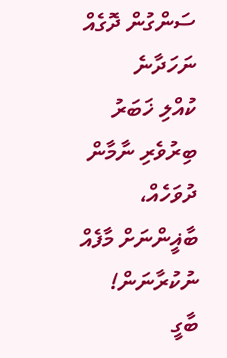ސަންގުން ދޮގެއް ނަހަދާނެ
ކުއްލި ޚަބަރު
ބިރުވެރި ނާމާން ދުވަހެއް، ބާޣީންނަށް މާފެއް ނުކުރާނަން!
ބާގީ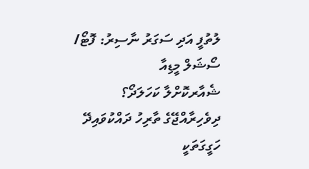ލުތުފީ އަދި ސަގަރު ނާސިރު: ފޮޓޯ/ ސޯޝަލް މީޑިއާ
ޝެއާރކޮށްލާ ކަހަލަދޯ؟
ދިވެހިރާއްޖޭގެ ތާރިހު ދައްކުވައިދޭ ހަގީގަތަކީ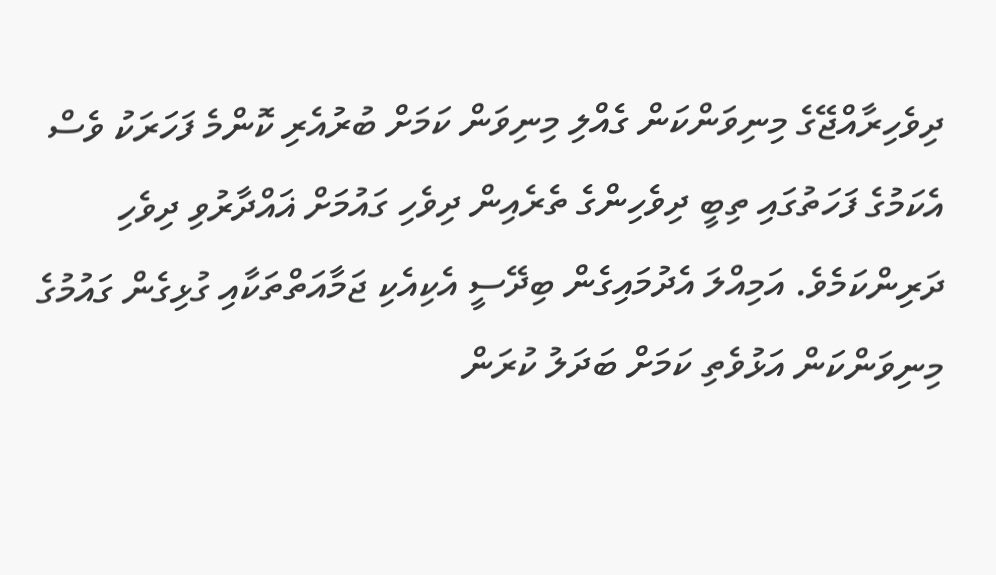ދިވެހިރާއްޖޭގެ މިނިވަންކަން ގެއްލި މިނިވަން ކަމަށް ބުރުއެރި ކޮންމެ ފަހަރަކު ވެސް އެކަމުގެ ފަހަތުގައި ތިބީ ދިވެހިންގެ ތެރެއިން ދިވެހި ގައުމަށް ޣައްދާރުވި ދިވެހި ދަރިންކަމެވެ. އަމިއްލަ އެދުމައިގެން ބިދޭސީ އެކިއެކި ޖަމާއަތްތަކާއި ގުޅިގެން ގައުމުގެ މިނިވަންކަން އަޅުވެތި ކަމަށް ބަދަލު ކުރަން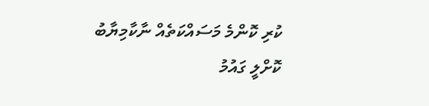ކުރި ކޮންމެ މަސައްކަތެއް ނާކާމިޔާބު ކޮށްލީ ގައުމު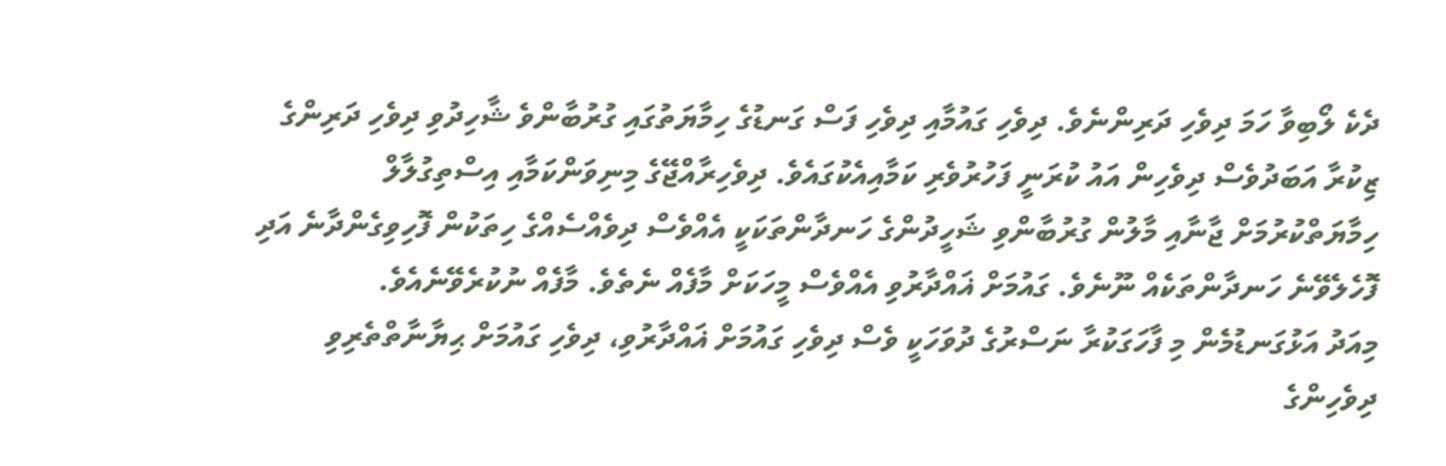ދެކެ ލޯބިވާ ހަމަ ދިވެހި ދަރިންނެވެ. ދިވެހި ގައުމާއި ދިވެހި ފަސް ގަނޑުގެ ހިމާޔަތުގައި ގުރުބާންވެ ޝާހިދުވި ދިވެހި ދަރިންގެ ޒިކުރާ އަބަދުވެސް ދިވެހިން އައު ކުރަނީ ފަހުރުވެރި ކަމާއިއެކުގައެވެ. ދިވެހިރާއްޖޭގެ މިނިވަންކަމާއި އިސްތިގުލާލް ހިމާޔަތްކުރުމަށް ޖާނާއި މާލުން ގުރުބާންވި ޝަހީދުންގެ ހަނދާންތަކަކީ އެއްވެސް ދިވެއްސެއްގެ ހިތަކުން ފޮހިވިގެންދާނެ އަދި ފޮހެލެވޭނެ ހަނދާންތަކެއް ނޫނެވެ. ގައުމަށް ޣައްދާރުވި އެއްވެސް މީހަކަށް މާފެއް ނެތެވެ. މާފެއް ނުކުރެވޭނެއެވެ.
މިއަދު އަޅުގަނޑުމެން މި ފާހަގަކުރާ ނަސްރުގެ ދުވަހަކީ ވެސް ދިވެހި ގައުމަށް ޣައްދާރުވި، ދިވެހި ގައުމަށް ޙިޔާނާތްތެރިވި ދިވެހިންގެ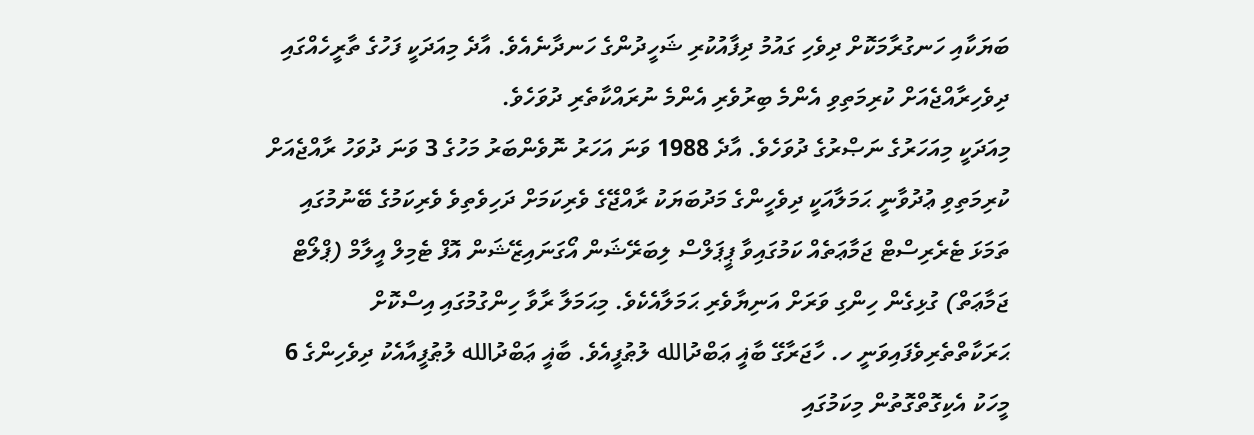ބަޔަކާއި ހަނގުރާމަކޮށް ދިވެހި ގައުމު ދިފާއުކުރި ޝަހީދުންގެ ހަނދާނެއެވެ. އާދެ މިއަދަކީ ފަހުގެ ތާރީހެއްގައި ދިވެހިރާއްޖެއަށް ކުރިމަތިވި އެންމެ ބިރުވެރި އެންމެ ނުރައްކާތެރި ދުވަހެވެ.
މިއަދަކީ މިއަހަރުގެ ނަޞްރުގެ ދުވަހެވެ. އާދެ 1988 ވަނަ އަހަރު ނޮވެންބަރު މަހުގެ 3 ވަނަ ދުވަހު ރާއްޖެއަށް ކުރިމަތިވި ޢުދުވާނީ ޙަމަލާއަކީ ދިވެހީންގެ މަދުބަޔަކު ރާއްޖޭގެ ވެރިކަމަށް ދަހިވެތިވެ ވެރިކަމުގެ ބޭނުމުގައި ތަމަޅަ ޓެރެރިސްޓް ޖަމާޢަތެއް ކަމުގައިވާ ޕީޕަލްސް ލިބަރޭޝަން އޯގަނައިޒޭޝަން އޮފް ޓެމިލް އީލާމް (ޕްލޯޓް ޖަމާޢަތް) ގުޅިގެން ހިންގި ވަރަށް އަނިޔާވެރި ޙަމަލާއެކެވެ. މިޙަމަލާ ރާވާ ހިންގުމުގައި އިސްކޮށް ޙަރަކާތްތެރިވެފައިވަނީ ހ. ހާޖަރާގޭ ބާޣީ ޢަބްދުالله ލުޠުފީއެވެ. ބާޣީ ޢަބްދުالله ލުޠުފީއާއެކު ދިވެހިންގެ 6 މީހަކު އެކިގޮތްގޮތުން މިކަމުގައި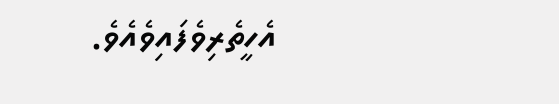އެހީތެރިވެފައިވެއެވެ.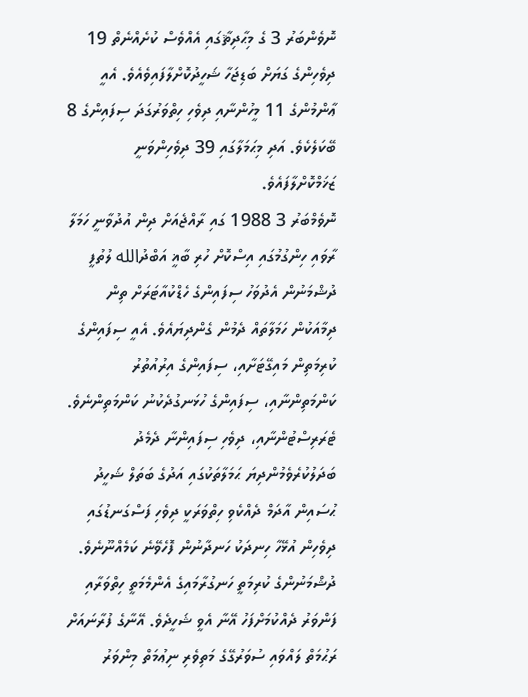ނޮވެންބަރު 3 ގެ މިޙާދިޘާގައި އެއްވެސް ކުށެއްނެތް 19 ދިވެހިންގެ ގަޔަށް ބަޑިޖަހާ ޝަހީދުކޮށްލާފައިވެއެވެ. އެއީ ޢާންމުންގެ 11 މީހުންނާއި ދިވެހި ހިތްވަރުގަދަ ސިފައިންގެ 8 ބޭކަލެކެވެ. އަދި މިޙަމަލާގައި 39 ދިވެހިންވަނީ ޒަޚަމްކޮށްލާފައެވެ.
ނޮވެމްބަރު 3 1988 ގައި ރާއްޖެއަށް ދިން އުދުވާނީ ހަމަލާ ރާވައި ހިންގުމުގައި އިސްކޮށް ހުރި ބާޣީ އަބްދުالله ލުތުފީ
ދުޝްމަނުން އެދުވަހު ސިފައިންގެ ހެޑްކުއާޓަރަށް ތިން ދިމާއަކުން ހަމަލާތައް ދެމުން ގެންދިޔައެވެ. އެއީ ސިފައިންގެ ކުރިމަތިން މައިގޭޓަށާއި، ސިފައިންގެ އިރުއުތުރު ކަންމަތިންނާއި، ސިފައިންގެ ހުޅަނގުދެކުނު ކަންމަތިންނެވެ.
ޓެރަރިސްޓުންނާއި، ދިވެހި ސިފައިންނާ ދެމެދު ބަދަލުކުރެވެމުންދިޔަ ޙަމަލާތަކުގައި އަދުގެ ބަތަލް ޝަހީދު ޙުސައިން އާދަމް ދެއްކެވި ހިތްވަރަކީ ދިވެހި ފަސްގަނޑުގައި ދިވެހިން އުޅޭހާ ހިނދަކު ހަނދާނުން ފޮހެވޭނެ ކަމެއްނޫނެވެ. ދުޝްމަނުންގެ ކުރިމަތީ ހަނގުރާމައިގެ އެންމެމަތީ ހިތްވަރާއި ފަންވަރު ދެއްކުމަށްފަހު އޭނާ އެވީ ޝަހީދެވެ. އޭނާގެ ފުރާނައަށް ރަޙުމަތް ލައްވައި ސުވަރުގޭގެ މަތިވެރި ނިޢުމަތް މިންވަރު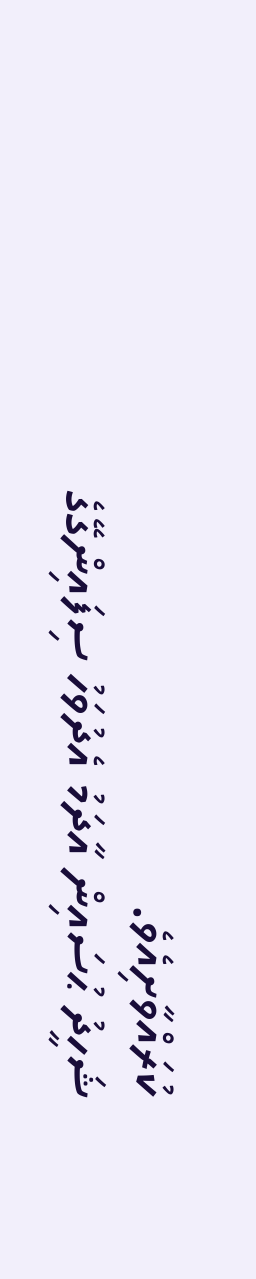ކުރައްވާށިއެވެ.
ޝަހީދު ޙުސައިން އާދަމު އެދުވަހު ސިފައިންގޭގެ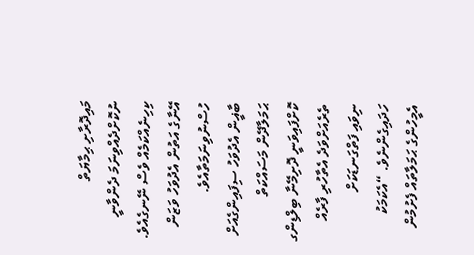މައިދޮރާށި ޙިމާޔަތް ނުކޮށްދެއްވިނަމަ ދެންވާނީ ކިހިނެއްކަމެއް ވެސް ނޭނގެއެވެ. އޭނާގެ އަތުން އެދުވަހު ވަޒަން ހުސްނުވިނަމަތާއެވެ.
ބާޣީން އެދުވަހު ސިފައިންގެއަށް ޙަމަލާދޭން މަސައްކަތް ކޮށްފައިވަނީ ދޮށިމޭނާ ބިލްޑިންގ ތެރެއަށްވަދެ އެތާހުރި ފާރެއް ނިވައި ފަތްގަނޑަކަށް ހަދައިގެންނެވެ. “އެކަމަކު އެމީހުންގެ ޙަމަލާތައް ފެށުމުން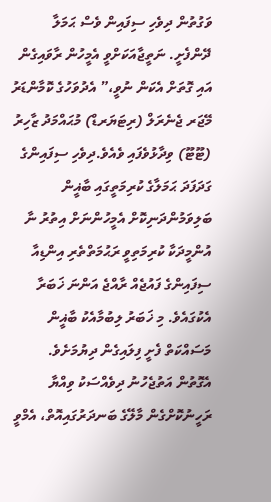ވަގުތުން ދިވެހި ސިފައިން ވެސް ޙަމަލާ ދޭންފެށީ. ނަތީޖާއަކަށްވީ އެމީހުން ރާވައިގެން އައި ގޮތަށް އެކަން ނުވީ،” އެދުވަހުގެ ކޮމާންޑަރު މޭޖަރ ޖެނެރަލް (ރިޓަޔަރޑް) މުޙައްމަދު ޒާހިރު (ޓޫޓޫ) ވިދާޅުވެފައި ވެއެވެ.ދިވެހި ސިފައިންގެ ގަދަފަދަ ޙަމަލާގެ ކުރިމަތީގައި ބާޣީން ބަލިވަމުންދަނިކޮށް އެމީހުންނަށް އިތުރު ނާ އުންމީދަކާ ކުރިމަތިވީ ރަޙުމަތްތެރި އިންޑިއާ ސިފައިންގެ ފައުޖެއް ރާއްޖެ އަންނަ ޚަބަރާ އެކުގައެވެ. މި ޚަބަރު ލިބުމާއެކު ބާޣީން މަސައްކަތް ފެށީ ފިލައިގެން ދިޔުމަށެވެ. އެގޮތުން އަތުޖެހުނު ދިވެއްސަކު ވިއްޔާ ރަހީނުކޮށްގެން މާލޭގެ ބަނދަރުގައިއޮތް، އެމްވީ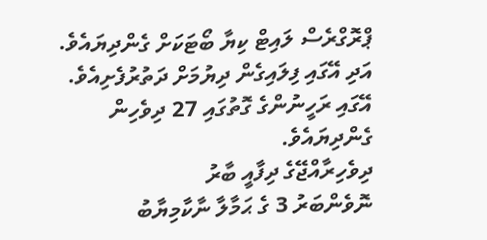ޕްރޮގްރެސް ލައިޓް ކިޔާ ބޯޓަކަށް ގެންދިޔައެވެ. އަދި އޭގައި ފިލައިގެން ދިޔުމަށް ދަތުރުފެށިއެވެ. އޭގައި ރަހީނުންގެ ގޮތުގައި 27 ދިވެހިން ގެންދިޔައެވެ.
ދިވެހިރާއްޖޭގެ ދިފާއީ ބާރު
ނޮވެންބަރު 3 ގެ ޙަމާލާ ނާކާމިޔާބު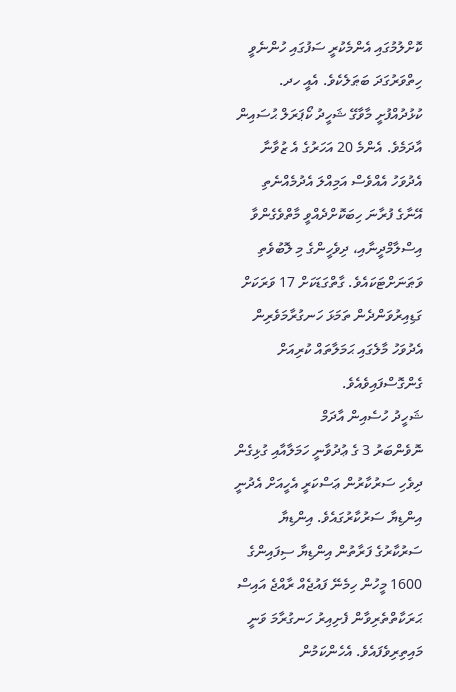ކޮށްލުމުގައި އެންމެކުރީ ސަފުގައި ހުންނެވީ ހިތްވަރުގަދަ ބަޠަލެކެވެ. އެއީ ހދ. ކުޅުދުއްފުށީ މާވާގޭ ޝަހީދު ކޯޕަރަލް ޙުސައިން އާދަމެވެ. އެންމެ 20 އަހަރުގެ އެ ޒުވާނާ އެދުވަހު އެއްވެސް އަމިއްލަ އެދުމެއްނެތި އޭނާގެ ފުރާނަ ހިބަކޮށްދެއްވީ މާތްވެގެންވާ އިސްލާމްދީނާއި، ދިވެހީންގެ މި ލޮބުވެތި ވަޠަނަށްޓަކައެވެ. ގާތްގަޑަކަށް 17 ވަރަކަށް ގަޑިއިރުވަންދެން ތަމަޅަ ހަނގުރާމަވެރިން އެދުވަހު މާލެގައި ޙަމަލާތައް ކުރިއަށް ގެންގޮސްފައިވެއެވެ.
ޝަހީދު ހުސެއިން އާދަމް
ނޮވެންބަރު 3 ގެ ޢުދުވާނީ ހަމަލާއާއި ގުޅިގެން ދިވެހި ސަރުކާރުން ޢަސްކަރީ އެހީއަށް އެދުނީ އިންޑިޔާ ސަރުކާރުގައެވެ. އިންޑިޔާ ސަރުކާރުގެ ފަރާތުން އިންޑިޔާ ސިފައިންގެ 1600 މީހުން ހިމެނޭ ފައުޖެއް ރާއްޖެ އައިސް ޙަރަކާތްތެރިވާން ފެށިއިރު ހަނގުރާމަ ވަނީ މައިތިރިވެފައެވެ. އެހެންކަމުން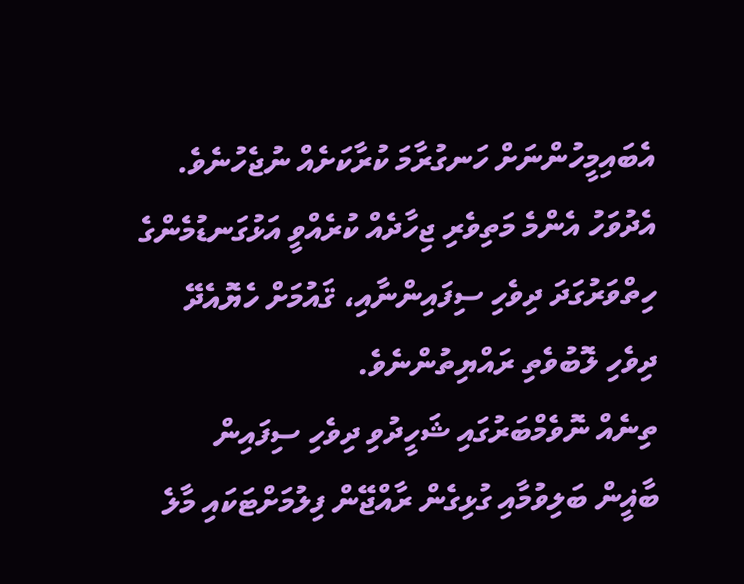އެބައިމީހުންނަށް ހަނގުރާމަ ކުރާކަށެއް ނުޖެހުނެވެ. އެދުވަހު އެންމެ މަތިވެރި ޖިހާދެއް ކުރެއްވީ އަޅުގަނޑުމެންގެ ހިތްވަރުގަދަ ދިވެހި ސިފައިންނާއި، ޤައުމަށް ހެޔޮއެދޭ ދިވެހި ލޮބުވެތި ރައްޔިތުންނެވެ.
ތިނެއް ނޮވެމްބަރުގައި ޝަހީދުވި ދިވެހި ސިފައިން
ބާޣީން ބަލިވުމާއި ގުޅިގެން ރާއްޖޭން ފިލުމަށްޓަކައި މާލެ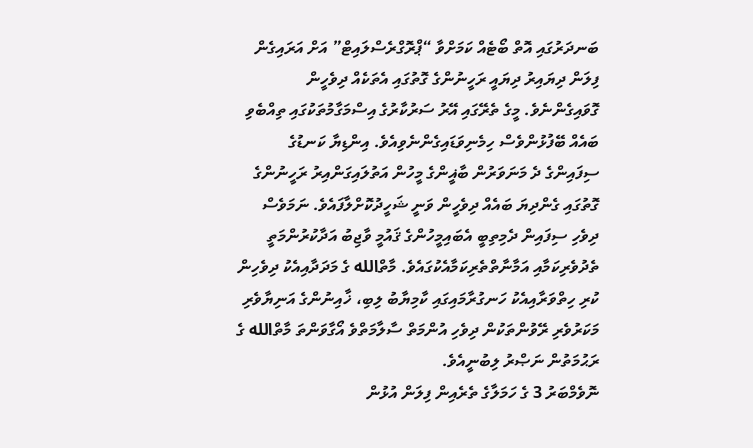ބަނދަރުގައި އޮތް ބޯޓެއް ކަމަށްވާ “ޕްރޮގްރެސްލައިޓް” އަށް އަރައިގެން ފިލަން ދިޔައިރު ދިޔައީ ރަހީނުންގެ ގޮތުގައި އެތަކެއް ދިވެހީން ގޮވައިގެންނެވެ. މީގެ ތެރޭގައި އޭރު ސަރުކާރުގެ އިސްމަގާމުތަކުގައި ތިއްބެވި ބައެއް ބޭފުޅުންވެސް ހިމެނިވަޑައިގެންނެވިއެވެ. އިންޑިޔާ ކަނޑުގެ ސިފައިންގެ ދެ މަނަވަރުން ބާޣީންގެ މީހުން އަތުލައިގަންއިރު ރަހީނުންގެ ގޮތުގައި ގެންދިޔަ ބައެއް ދިވެހީން ވަނީ ޝަހީދުކޮށްލާފައެވެ. ނަމަވެސް ދިވެހި ސިފައިން ދެމިތިބީ އެބައިމީހުންގެ ޤައުމީ ވާޖިބު އަދާކުރުންމަތީ ތެދުވެރިކަމާއި އަމާނާތްތެރިކަމާއެކުގައެވެ. މާތްالله ގެ މަދަދާއިއެކު ދިވެހިން ކުރި ހިތްވަރާއިއެކު ހަނގުރާމައިގައި ކާމިޔާބު ލިބި، ޚާއިނުންގެ އަނިޔާވެރި މަކަރުވެރި ރޭވުންތަކުން ދިވެހި އުންމަތް ސާލާމަތްވެ އޯގާވަންތަ މާތްالله ގެ ރަޙުމަތުން ނަޞްރު ލިބުނީއެވެ.
ނޮވެމްބަރު 3 ގެ ހަމަލާގެ ތެރެއިން ފިލަން އުޅުން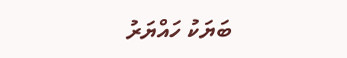ބަޔަކު ހައްޔަރު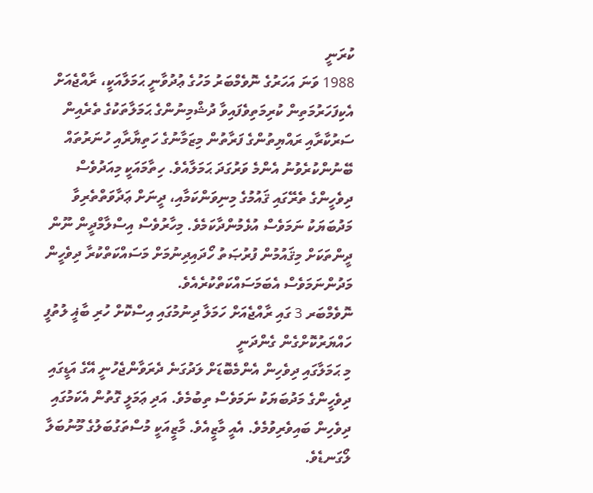ކުރަނީ
1988 ވަނަ އަހަރުގެ ނޮވެމްބަރު މަހުގެ ޢުދުވާނީ ޙަމަލާއަކީ، ރާއްޖެއަށް އެކިފަހަރުމަތިން ކުރިމަތިވެފައިވާ ދުޝްމިނުންގެ ޙަމަލާތަކުގެ ތެރެއިން ސަރުކާރާއި ރައްޔިތުންގެ ފަރާތުން މިޒަމާނުގެ ހަތިޔާރާއި ހުނަރުތައް ބޭނުންކުރެވުނު އެންމެ ވަރުގަދަ ޙަމަލާއެވެ. ހިތާމައަކީ މިއަދުވެސް ދިވެހީންގެ ތެރޭގައި ޤައުމުގެ މިނިވަންކަމާއި، ދީނަށް ޢަދާވަތްތެރިވާ މަދުބަޔަކު ނަމަވެސް އުޅެމުންދާކަމެވެ. މިހާރުވެސް އިސްލާމްދީން ނޫން ދީންތަކަށް މިޤައުމުން ފުރުޞަތު ހޯދައިދިނުމަށް މަސައްކަތްކުރާ ދިވެހީން މަދުންނަމަވެސް އެބަމަސައްކަތްކުރެއެވެ.
ނޮވެމްބަރ 3 ގައި ރާއްޖެއަށް ހަމަލާ ދިނުމުގައި އިސްކޮށް ހުރި ބާޣީ ލުތުފީ ހައްޔަރުކޮށްގެން ގެންދަނީ
މި ޙަމަލާގައި ދިވެހިން އެންމެބޮޑަށް ލަދުގަނެ ދެރަވާންޖެހުނީ އޭގެ އަޑީގައި ދިވެހީންގެ މަދުބަޔަކު ނަމަވެސް ތިބުމެވެ. އަދި ޢަމަލީ ގޮތުން އެކަމުގައި ދިވެހިން ބައިވެރިވުމެވެ. އެއީ މާޒީއެވެ. މާޒީއަކީ މުސްތަގުބަލުގެ މޫނުބަލާ ލޯގަނޑެވެ.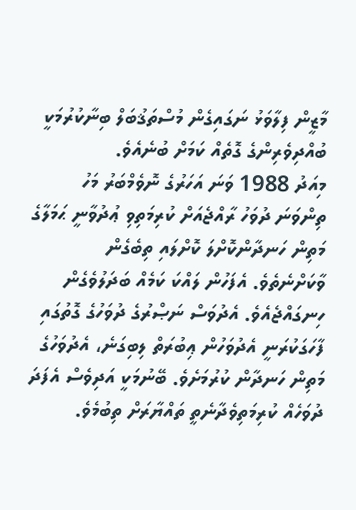މާޒީން ފިލާވަޅު ނަގައިގެން މުސްތަޤުބަލް ބިނާކުރުމަކީ ބުއްދިވެރިންގެ ގޮތެއް ކަމަށް ބުނެއެވެ.
މިއަދު 1988 ވަނަ އަހަރުގެ ނޮވެމްބަރު މަހު ތިންވަނަ ދުވަހު ރާއްޖެއަށް ކުރިމަތިވި ޢުދުވާނީ ޙަމަލާގެ މަތިން ހަނދާންކޮށްލަ ކޮށްލައި ތިބެގެން ވާކަށްނެތެވެ. އެފަހުން ލައްކަ ކަމެއް ބަދަލުވެގެން ހިނގައްޖެއެވެ. އެދުވަސް ނަޞްރުގެ ދުވަހުގެ ގޮތުގައި ފާހަގަކުރަނީ އެދުވަހުން ޢިބުރަތް ލިބިގަނެ، އެދުވަހުގެ މަތިން ހަނދާން ކުރުމަށެވެ. ބޭނުމަކީ އަދިވެސް އެފަދަ ދުވަހެއް ކުރިމަތިވެދާނެތީ ތައްޔާރަށް ތިބުމެވެ.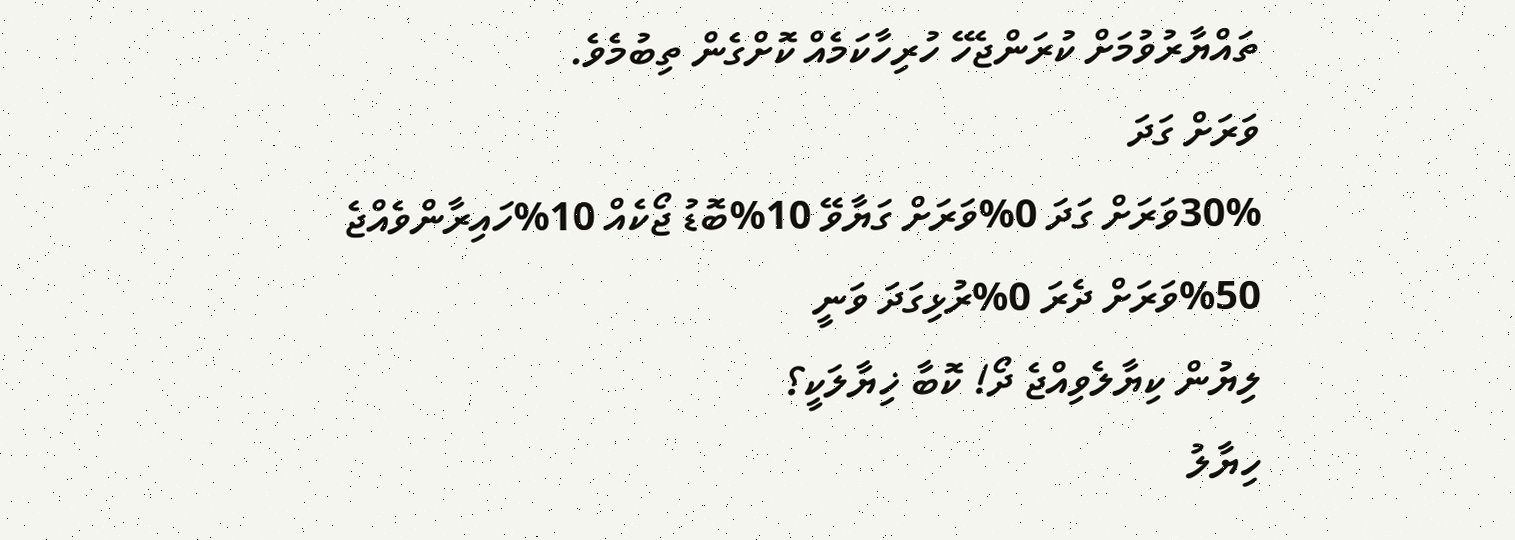ތައްޔާރުވުމަށް ކުރަންޖެހޭ ހުރިހާކަމެއް ކޮށްގެން ތިބުމެވެ.
ވަރަށް ގަދަ
30%ވަރަށް ގަދަ 0%ވަރަށް ގަޔާވޭ 10%ބޮޑު ޖޯކެއް 10%ހައިރާންވެއްޖެ 50%ވަރަށް ދެރަ 0%ރުޅިގަދަ ވަނީ
ލިޔުން ކިޔާލެވިއްޖެ ދޯ! ކޮބާ ޚިޔާލަކީ؟
ހިޔާލު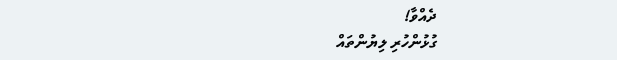ދެއްވާ!
ގުޅުންހުރި ލިޔުންތައް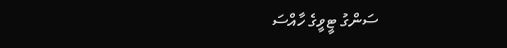ސަންގު ޓީވީގެ ހާއްސަ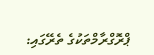ޕްރޮގްރާމްތަކުގެ ތެރޭގައި: